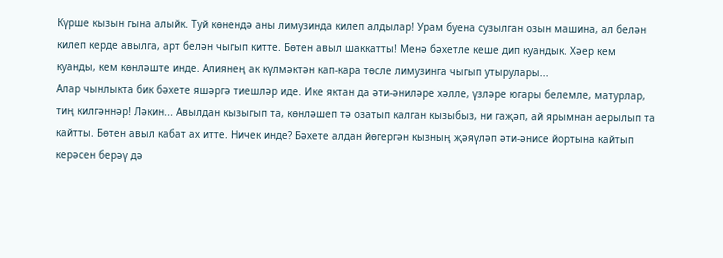Күрше кызын гына алыйк. Туй көнендә аны лимузинда килеп алдылар! Урам буена сузылган озын машина, ал белән килеп керде авылга, арт белән чыгып китте. Бөтен авыл шаккатты! Менә бәхетле кеше дип куандык. Хәер кем куанды, кем көнләште инде. Алиянең ак күлмәктән кап-кара төсле лимузинга чыгып утырулары...
Алар чынлыкта бик бәхете яшәргә тиешләр иде. Ике яктан да әти-әниләре хәлле, үзләре югары белемле, матурлар, тиң килгәннәр! Ләкин... Авылдан кызыгып та, көнләшеп тә озатып калган кызыбыз, ни гаҗәп, ай ярымнан аерылып та кайтты. Бөтен авыл кабат ах итте. Ничек инде? Бәхете алдан йөгергән кызның җәяүләп әти-әнисе йортына кайтып керәсен берәү дә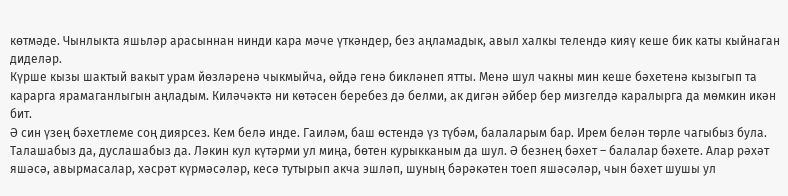көтмәде. Чынлыкта яшьләр арасыннан нинди кара мәче үткәндер, без аңламадык, авыл халкы телендә кияү кеше бик каты кыйнаган диделәр.
Күрше кызы шактый вакыт урам йөзләренә чыкмыйча, өйдә генә бикләнеп ятты. Менә шул чакны мин кеше бәхетенә кызыгып та карарга ярамаганлыгын аңладым. Киләчәктә ни көтәсен беребез дә белми, ак дигән әйбер бер мизгелдә каралырга да мөмкин икән бит.
Ә син үзең бәхетлеме соң диярсез. Кем белә инде. Гаиләм, баш өстендә үз түбәм, балаларым бар. Ирем белән төрле чагыбыз була. Талашабыз да, дуслашабыз да. Ләкин кул күтәрми ул миңа, бөтен курыкканым да шул. Ә безнең бәхет – балалар бәхете. Алар рәхәт яшәсә, авырмасалар, хәсрәт күрмәсәләр, кесә тутырып акча эшләп, шуның бәрәкәтен тоеп яшәсәләр, чын бәхет шушы ул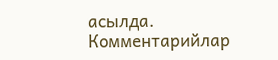асылда.
Комментарийлар